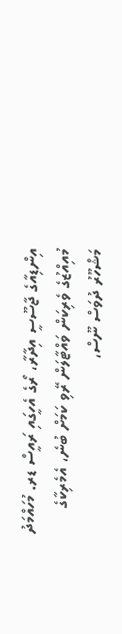އިންޑިއާގެ ޖާސޫސީ އިދާރާ، ރޯގެ އެހީގައި ރައީސް ޑރ. މުހައްމަދު މުއިއްޒުގެ ވެރިކަން ވައްޓާލަން ރޭވި ކަމަށް ބުނެ، އެމެރިކާގެ މަޝްހޫރު ދުވަސް ނޫސް،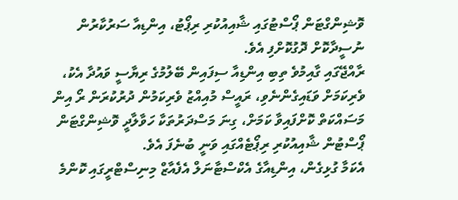ވޮޝިންގްޓަން ޕޯސްޓުގައި ޝާއިއުކުރި ރިޕޯޓު، އިންޑިއާ ސަރުކާރުން ނުސީދާކޮށް ދޮގުކޮށްފި އެވެ.
ރާއްޖޭގައި ގާއިމުވެ ތިބި އިންޑިއާ ސިފައިން ބޭލުމުގެ ރިޔާސީ ވައުދާ އެކު، ވެރިކަމަށް ވަޑައިގެންނެވި، ރައީސް މުއިއްޒު ވެރިކަމުން ދުރުކުރަން ރޯ އިން މަސައްކަތް ކޮށްފައިވާ ކަމަށް، ގިނަ މަސްދަރުތަކާ ހަވާލާދީ ވޮޝިންގްޓަން ޕޯސްޓުން ޝާއިއުކުރި ރިޕޯޓެއްގައި ވަނީ ބުނެފަ އެވެ.
އެކަމާ ގުޅިގެން، އިންޑިއާގެ އެކްސްޓާނަލް އެފެއާޒް މިނިސްޓްރީގައި ކޮންމެ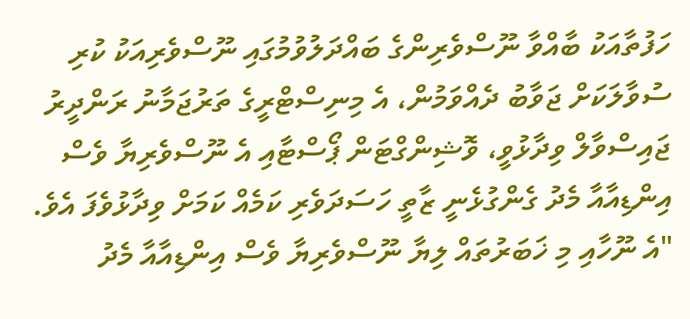ހަފުތާއަކު ބާއްވާ ނޫސްވެރިންގެ ބައްދަލުވުމުގައި ނޫސްވެރިއަކު ކުރި ސުވާލަކަށް ޖަވާބު ދެއްވަމުން، އެ މިނިސްޓްރީގެ ތަރުޖަމާނު ރަންދީރު ޖައިސްވާލް ވިދާޅުވީ، ވޮޝިންގްޓަން ޕޯސްޓާއި އެ ނޫސްވެރިޔާ ވެސް އިންޑިއާއާ މެދު ގެންގުޅެނީ ޒާތީ ހަސަދަވެރި ކަމެއް ކަމަށް ވިދާޅުވެފަ އެވެ.
"އެ ނޫހާއި މި ޚަބަރުތައް ލިޔާ ނޫސްވެރިޔާ ވެސް އިންޑިއާއާ މެދު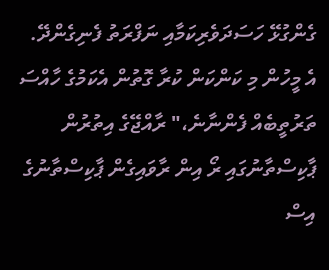ގެންގުޅޭ ހަސަދަވެރިކަމާއި ނަފްރަތު ފެނިގެންދޭ. އެ މީހުން މި ކަންކަން ކުރާ ގޮތުން އެކަމުގެ ހާއްސަ ތަރުތީބެއް ފެންނާނެ،" ރާއްޖޭގެ އިތުރުން ޕާކިސްތާނުގައި ރޯ އިން ރާވައިގެން ޕާކިސްތާނުގެ އިސް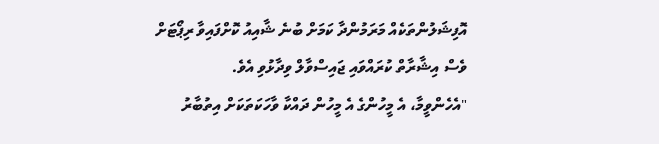އޮފިޝަލުންތަކެއް މަރަމުންދާ ކަމަށް ބުނެ ޝާއިއު ކޮށްފައިވާ ރިޕޯޓަށް ވެސް އިޝާރާތް ކުރައްވައި ޖައިސްވާލް ވިދާޅުވި އެވެ.
"އެހެންވީމާ، އެ މީހުންގެ އެ މީހުން ދައްކާ ވާހަކަތަކަށް އިތުބާރު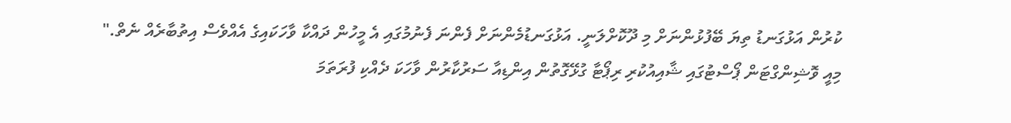ކުރުން އަޅުގަނޑު ތިޔަ ބޭފުޅުންނަށް މި ދޫކޮށްލަނީ. އަޅުގަނޑުމެންނަށް ފެންނަ ފެނުމުގައި އެ މީހުން ދައްކާ ވާހަކައިގެ އެއްވެސް އިތުބާރެއް ނެތް."
މިއީ ވޮޝިންގްޓަން ޕޯސްޓުގައި ޝާއިއުކުރި ރިޕޯޓާ ގުޅޭގޮތުން އިންޑިއާ ސަރުކާރުން ވާހަކަ ދެއްކި ފުރަތަމަ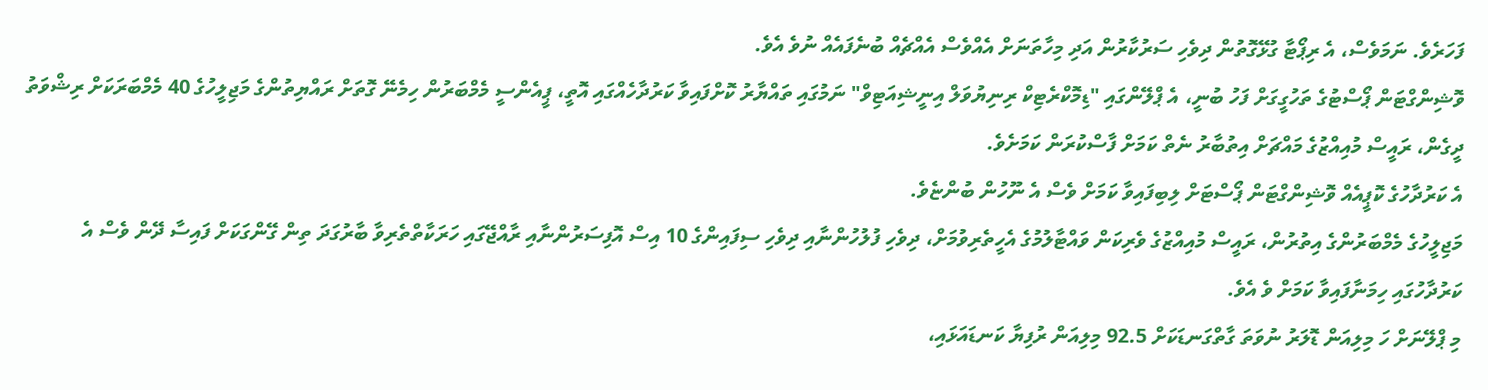ފަހަރެވެ. ނަމަވެސް، އެ ރިޕޯޓާ ގުޅޭގޮތުން ދިވެހި ސަރުކާރުން އަދި މިހާތަނަށް އެއްވެސް އެއްޗެއް ބުނެފައެއް ނުވެ އެވެ.
ވޮޝިންގްޓަން ޕޯސްޓުގެ ތަހުގީގަށް ފަހު ބުނީ، އެ ޕްލޭންގައި "ޑިމޮކްރެޓިކް ރިނިޔުވަލް އިނީޝިއަޓިވް" ނަމުގައި ތައްޔާރު ކޮށްފައިވާ ކަރުދާހެއްގައި އޮތީ، ޕީއެންސީ މެމްބަރުން ހިމެނޭ ގޮތަށް ރައްޔިތުންގެ މަޖިލީހުގެ 40 މެމްބަރަކަށް ރިޝްވަތު ދީގެން، ރައީސް މުއިއްޒުގެ މައްޗަށް އިތުބާރު ނެތް ކަމަށް ފާސްކުރަން ކަމަށެވެ.
އެ ކަރުދާހުގެ ކޮޕީއެއް ވޮޝިންގްޓަން ޕޯސްޓަށް ލިބިފައިވާ ކަމަށް ވެސް އެ ނޫހުން ބުންޏެވެ.
މަޖިލީހުގެ މެމްބަރުންގެ އިތުރުން، ރައީސް މުއިއްޒުގެ ވެރިކަން ވައްޓާލުމުގެ އެހީތެރިވުމަށް، ދިވެހި ފުލުހުންނާއި ދިވެހި ސިފައިންގެ 10 އިސް އޮފިސަރުންނާއި ރާއްޖޭގައި ހަރަކާތްތެރިވާ ބާރުގަދަ ތިން ގޭންގަކަށް ފައިސާ ދޭން ވެސް އެ ކަރުދާހުގައި ހިމަނާފައިވާ ކަމަށް ވެ އެވެ.
މި ޕްލޭނަށް ހަ މިލިއަން ޑޮލަރު ނުވަތަ ގާތްގަނޑަކަށް 92.5 މިލިއަން ރުފިޔާ ކަނޑައަޅައި،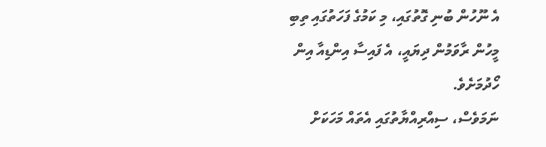އެ ނޫހުން ބުނި ގޮތުގައި، މި ކަމުގެ ފަހަތުގައި ތިބި މީހުން ރާވަމުން ދިޔައީ، އެ ފައިސާ އިންޑިއާ އިން ހޯދުމަށެވެ.
ނަމަވެސް، ސިއްރިއްޔާތުގައި އެތައް މަހަކަށް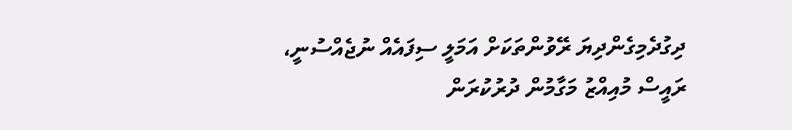ދިގުދެމިގެންދިޔަ ރޭވުންތަކަށް އަމަލީ ސިފައެއް ނުޖެއްސުނީ، ރައީސް މުއިއްޒު މަގާމުން ދުރުކުރަން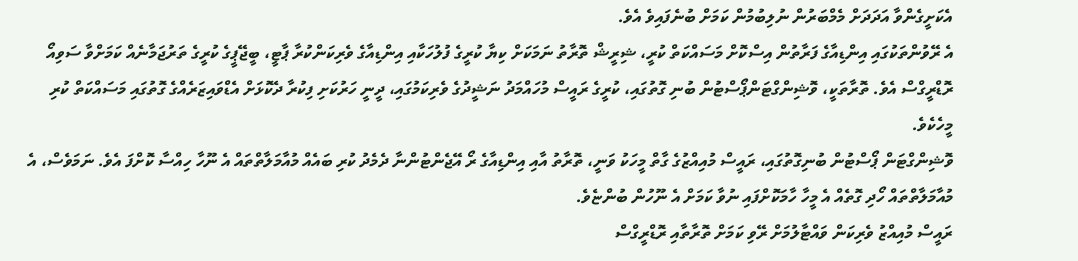އެކަށީގެންވާ އަދަދަށް މެމްބަރުން ނުލިބުމުން ކަމަށް ބުނެފައިވެ އެވެ.
އެ ރޭވުންތަކުގައި އިންޑިއާގެ ފަރާތުން އިސްކޮށް މަސައްކަތް ކުރީ، ޝިރީޝް ތޮރާތު ނަމަކަށް ކިޔާ ކުރީގެ ފުލުހަކާއި އިންޑިއާގެ ވެރިކަންކުރާ ޕާޓީ، ބީޖޭޕީގެ ކުރީގެ ތަރުޖަމާނެއް ކަމަށްވާ ސަވިއޯ ރޮޑްރީގްސް އެވެ. ތޮރާތަކީ، ވޮޝިންގްޓަންޕޯސްޓުން ބުނި ގޮތުގައި، ކުރީގެ ރައީސް މުހައްމަދު ނަޝީދުގެ ވެރިކަމުގައި، ދީނީ ހަރުކަށި ފިކުރާ ދެކޮޅަށް އެޑްވައިޒަރެއްގެ ގޮތުގައި މަސައްކަތް ކުރި މީހެކެވެ.
ވޮޝިންގްޓަން ޕޯސްޓުން ބުނިގޮތުގައި، ރައީސް މުއިއްޒުގެ ގާތް މީހަކު ވަނީ، ތޮރާތު އާއި އިންޑިއާގެ ރޯ އޭޖެންޓުންނާ ދެމެދު ކުރި ބައެއް މުއާމަލާތްތައް އެ ނޫހާ ހިއްސާ ކޮށްފަ އެވެ. ނަމަވެސް، އެ މުއާމަލާތްތައް ހޯދި ގޮތެއް އެ މީހާ ހާމަކޮށްފައި ނުވާ ކަމަށް އެ ނޫހުން ބުންޏެވެ.
ރައީސް މުއިއްޒު ވެރިކަން ވައްޓާލުމަށް ރޭވި ކަމަށް ތޮރާތާއި ރޮޑްރީގްސް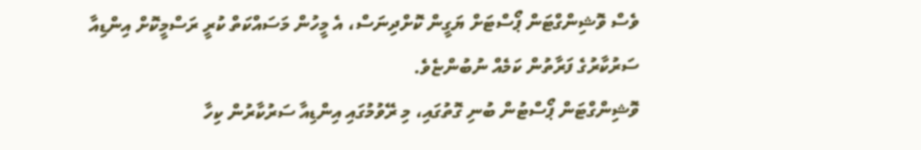ވެސް ވޮޝިންގްޓަން ޕޯސްޓަށް ޔަގީން ކޮށްދިނަސް، އެ މީހުން މަސައްކަތް ކުރީ ރަސްމީކޮށް އިންޑިއާ ސަރުކާރުގެ ފަރާތުން ކަމެއް ނުބުންޏެވެ.
ވޮޝިންގްޓަން ޕޯސްޓުން ބުނި ގޮތުގައި، މި ރޭވުމުގައި އިންޑިއާ ސަރުކާރުން ކިހާ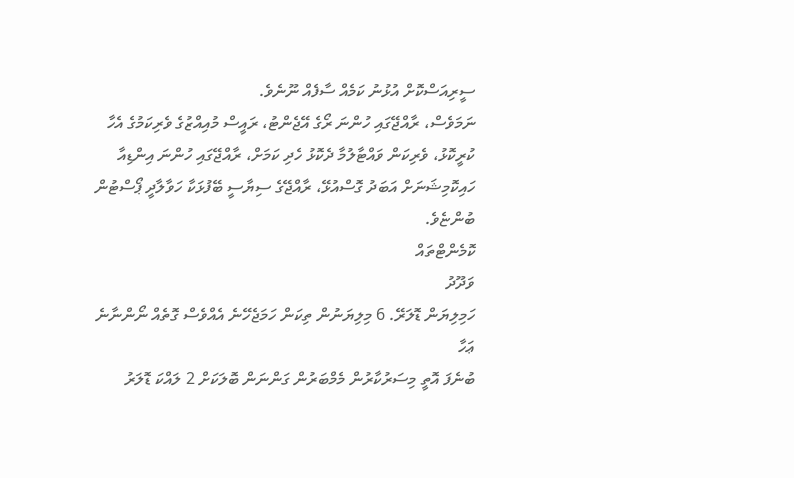ސީރިއަސްކޮށް އުޅުނު ކަމެއް ސާފެއް ނޫނެވެ.
ނަމަވެސް، ރާއްޖޭގައި ހުންނަ ރޯގެ އޭޖެންޓު، ރައީސް މުއިއްޒުގެ ވެރިކަމުގެ އެހާ ކުރީކޮޅު، ވެރިކަން ވައްޓާލުމާ ދެކޮޅު ހެދި ކަމަށް، ރާއްޖޭގައި ހުންނަ އިންޑިއާ ހައިކޮމިޝަނަށް އަބަދު ގޮސްއުޅޭ، ރާއްޖޭގެ ސިޔާސީ ބޭފުޅަކާ ހަވާލާދީ ޕޯސްޓުން ބުންޏެވެ.
ކޮމެންޓްތައް
ވަދޫދު
ހަމިލިޔަން ޑޮލަރޭ. 6 މިލިޔަނުން ތިކަން ހަމަޖެހޭނެ އެއްވެސް ގޮތެއް ނޯންނާނެ
ޢަހާ
ބުނެފަ އޮތީ މިސަރުކާރުން މެމްބަރުން ގަންނަން ބޮލަކަށް 2 ލައްކަ ޑޮލަރު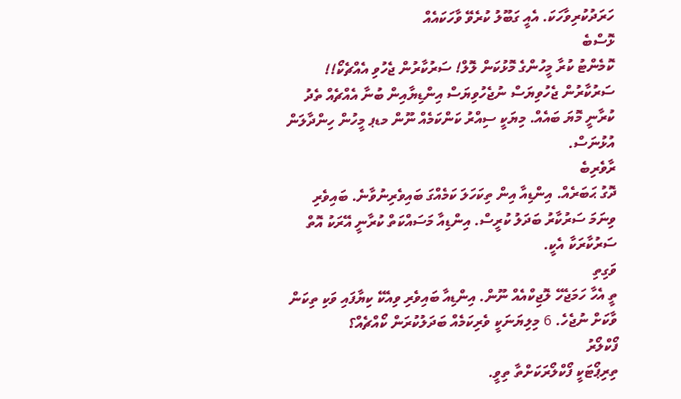ހަރަދުކުރިވާހަކަ. އެއީ ގަބޫލު ކުރެވޭ ވާހަކައެއް
ޅޮސްބެ
ކޮމެންޓު ކުރާ މީހުންގެ މޮޅުކަން ލޮލް! ސަރުކާރުން ޖެހުވި އެއްޗެކޯ!! ސަރުކާރުން ޖެހުވިޔަސް ނުޖެހުވިޔަސް އިންޑިޔާއިން ބުނާ އެއްޗެއް ތެދު ކުރާނީ މޮޔަ ބައެއް. މިޔަކީ ސިއްރު ކަންކަމެއް ނޫން މޑޕ މީހުން ހިންދާލަން އުޅުނަސް.
ރާވެރިބެ
ދޮގު ޙަބަރެއް. އިންޑިއާ އިން ތިކަހަލަ ކަމެއްގަ ބައިވެރިނުވާނެ. ބައިވެރި ވިނަމަ ސަރުކާރު ބަދަލު ކުރީސް. އިންޑިއާ މަސައްކަތް ކުރާނީ އޭރަކު އޮތް ސަރުކާރަކާ އެކީ.
ވަގިތި
ތީ އެހާ ހަމަޖެހޭ ލޮޖިކްއެއް ނޫން. އިންޑިއާ ބައިވެރި ވިއެކޭ ކިޔާފައި ވަކި ތިކަން ވާކަށް ނުޖެހެ. 6 މިލިޔަނަކީ ވެރިކަމެއް ބަދަލުކުރަން ކޯއްޗެއް؟
ފޯކްލޯރު
ތިރިޕޯޓަކީ ފޯކްލޯރަކަށްތާ ތިވީ.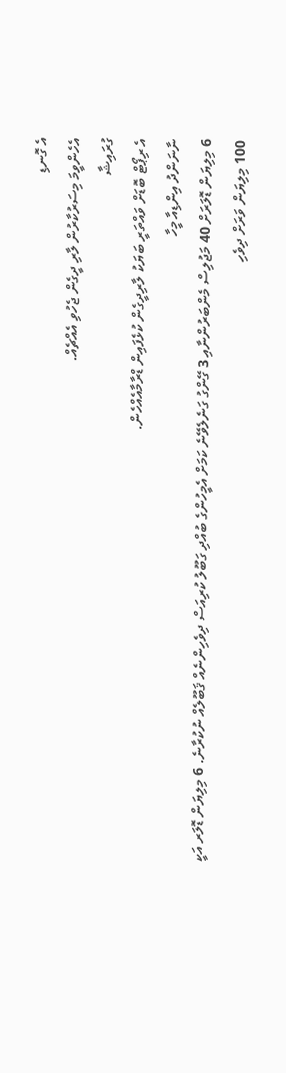އެ ގޮނޑި
އެހެންވީމަ މިސަރުކާރުން ލާރި ދީގެން ޖެހުވި އެއްޗެއް.
ގުރައިޝާ
އެ ރިޕޯޓް ބޮޑަށް ވައްތަރީ ބަޔަކު ލާރިދީގެން ކުޅެފައިން ޑްރާމާއެއްހެން.
ނާނަންދު އިންޑިއާ މީހާ
6 މިލިޔަން ޑޮލަރަށް 40 މަޖުލިސް މެންބަރުންނާއި 3 ގޭންގު ގަނެލެވޭނެ ކަމަށް އެމީހުންގެ ބުއްދި ގަބޫލު ކުރިއަސް ދިވެހިންނެއް ޤަބޫލެއް ނުކުރާނެ. 6 މިލިޔަން ޑޮލަރ އަކީ 100 މިލިޔަން ވަރަށް ދިވެހި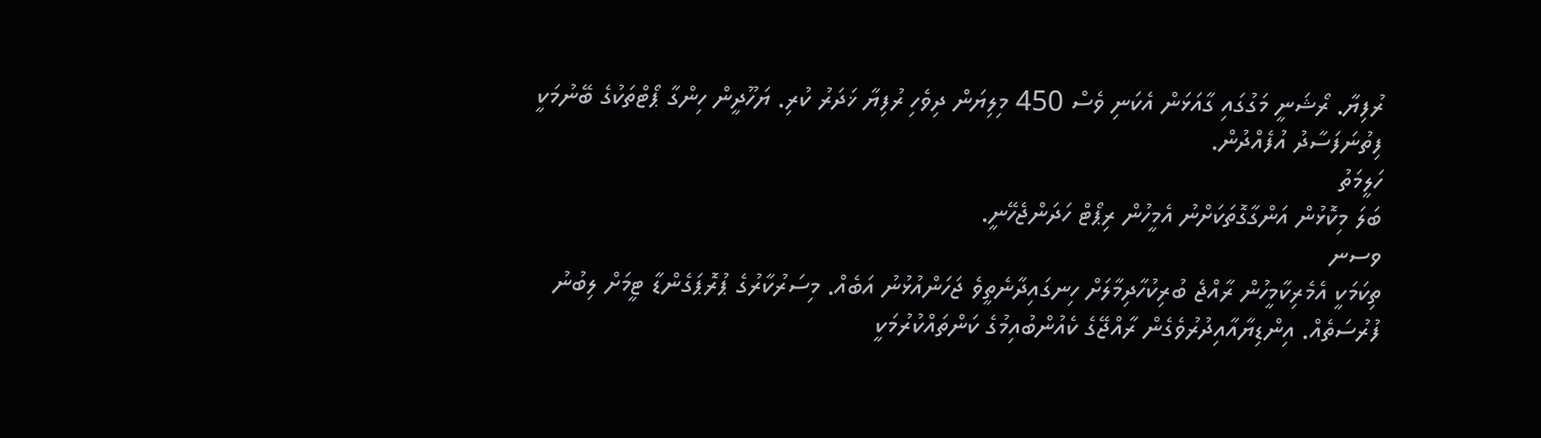ރުފިޔާ. ރޯޝަނީ މަގުގައި ގާއަޅަން އެކަނި ވެސް 450 މިލިޔަން ދިވެހި ރުފިޔާ ޚަދަރު ކުރި. ޔަހޫދީން ހިންގާ ޕޯޓްތަކުގެ ބޭނުމަކީ ފިތުނަފަސާދު އުފެއްދުން.
ހަލީމަތު
ބަލަ މިކޮޅުން އަންގާގޮތަކަށްނު އެމީހުން ރިޕޯޓް ހަދަންޖެހޭނީ.
ވސނ
ތިކަމަކީ އެމެރިކާމީހުން ރާއްޖެ ބުރިކުހާދިމާލަށް ހިނގައިދާނެތީވެ ޖަހަންއުޅުނު އަބެއް. މިސަރުކާރުގެ ޕުރޮޕަގެންޑާ ޓީމަށް ލިބުނު ފުރުސަތެއް. އިންޑިޔާއާއިދުރުވެގެން ރާއްޖޭގެ ކެއުންބުއިމުގެ ކަންތައްކުރުމަކީ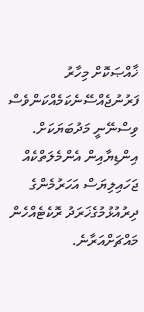ޚާއްޞަކޮށް މިހާރު ފަރުނުޖެއްސޭނެކަމެއްކަންވެސް ވިސްނޭނީ މަދުބަޔަކަށް. އިންޑިޔާއިން އެންމެލަތްކެއް ޖަހައިލިޔަސް އަހަރުމެންގެ ދިރުއުޅުމުގެޚަރަދު ރޮކެޓެއްހެން މައްޗަށްއަރާނެ.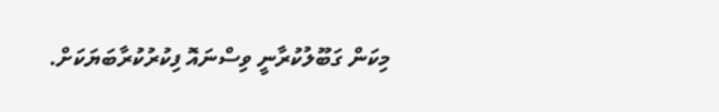މިކަން ގަބޫލުކުރާނީ ވިސްނައޮ ފިކުރުކުރާބަޔަކަށް.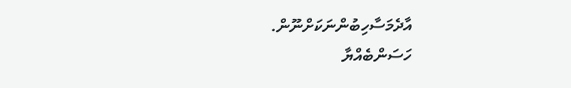އާދެމަސާހިބުންނަކަށްނޫން.
ހަސަންބެއްޔާ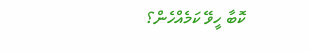ކޮބާ ހީވޭ ކަމެއްހެން؟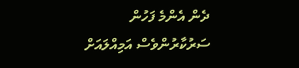ދެން އެންމެ ފަހުން ސަރުކާރުންވެސް އަމިއްލައަށް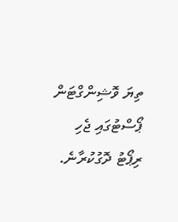ތިޔަ ވޮޝިންގްޓަން ޕޯސްޓުގައި ޖެހި ރިޕޯޓު ދޮގުކުރާނެ.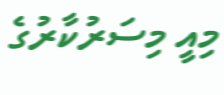މިއީ މިސަރުކާރުގެ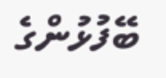ބޭފުޅުންގެ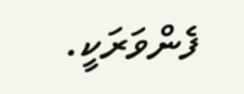ފެންވަރަކީ.